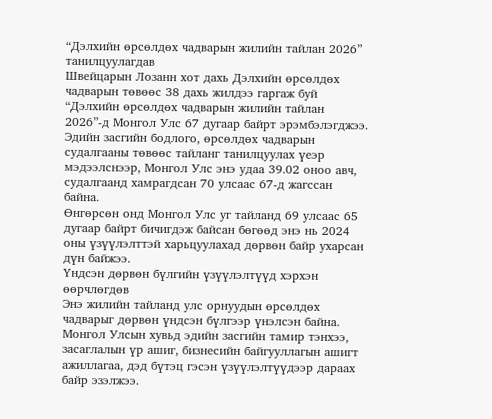“Дэлхийн өрсөлдөх чадварын жилийн тайлан 2026” танилцуулагдав
Швейцарын Лозанн хот дахь Дэлхийн өрсөлдөх чадварын төвөөс 38 дахь жилдээ гаргаж буй “Дэлхийн өрсөлдөх чадварын жилийн тайлан 2026”-д Монгол Улс 67 дугаар байрт эрэмбэлэгджээ.
Эдийн засгийн бодлого, өрсөлдөх чадварын судалгааны төвөөс тайланг танилцуулах үеэр мэдээлснээр, Монгол Улс энэ удаа 39.02 оноо авч, судалгаанд хамрагдсан 70 улсаас 67-д жагссан байна.
Өнгөрсөн онд Монгол Улс уг тайланд 69 улсаас 65 дугаар байрт бичигдэж байсан бөгөөд энэ нь 2024 оны үзүүлэлттэй харьцуулахад дөрвөн байр ухарсан дүн байжээ.
Үндсэн дөрвөн бүлгийн үзүүлэлтүүд хэрхэн өөрчлөгдөв
Энэ жилийн тайланд улс орнуудын өрсөлдөх чадварыг дөрвөн үндсэн бүлгээр үнэлсэн байна. Монгол Улсын хувьд эдийн засгийн тамир тэнхээ, засаглалын үр ашиг, бизнесийн байгууллагын ашигт ажиллагаа, дэд бүтэц гэсэн үзүүлэлтүүдээр дараах байр эзэлжээ.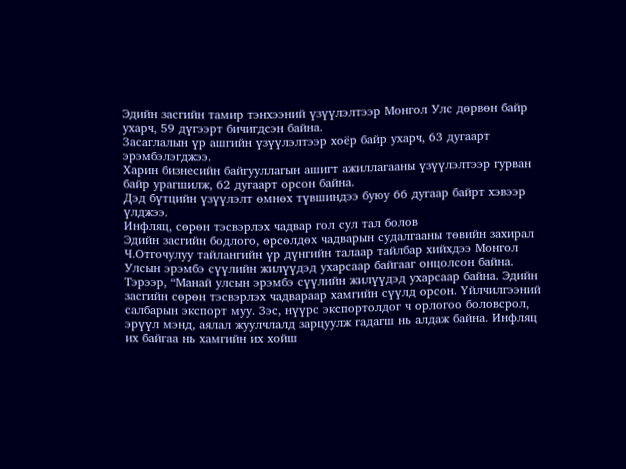Эдийн засгийн тамир тэнхээний үзүүлэлтээр Монгол Улс дөрвөн байр ухарч, 59 дүгээрт бичигдсэн байна.
Засаглалын үр ашгийн үзүүлэлтээр хоёр байр ухарч, 63 дугаарт эрэмбэлэгджээ.
Харин бизнесийн байгууллагын ашигт ажиллагааны үзүүлэлтээр гурван байр урагшилж, 62 дугаарт орсон байна.
Дэд бүтцийн үзүүлэлт өмнөх түвшиндээ буюу 66 дугаар байрт хэвээр үлджээ.
Инфляц, сөрөн тэсвэрлэх чадвар гол сул тал болов
Эдийн засгийн бодлого, өрсөлдөх чадварын судалгааны төвийн захирал Ч.Отгочулуу тайлангийн үр дүнгийн талаар тайлбар хийхдээ Монгол Улсын эрэмбэ сүүлийн жилүүдэд ухарсаар байгааг онцолсон байна.
Тэрээр, “Манай улсын эрэмбэ сүүлийн жилүүдэд ухарсаар байна. Эдийн засгийн сөрөн тэсвэрлэх чадвараар хамгийн сүүлд орсон. Үйлчилгээний салбарын экспорт муу. Зэс, нүүрс экспортолдог ч орлогоо боловсрол, эрүүл мэнд, аялал жуулчлалд зарцуулж гадагш нь алдаж байна. Инфляц их байгаа нь хамгийн их хойш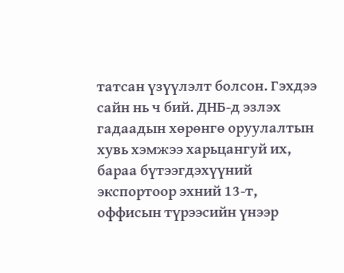татсан үзүүлэлт болсон. Гэхдээ сайн нь ч бий. ДНБ-д эзлэх гадаадын хөрөнгө оруулалтын хувь хэмжээ харьцангуй их, бараа бүтээгдэхүүний экспортоор эхний 13-т, оффисын түрээсийн үнээр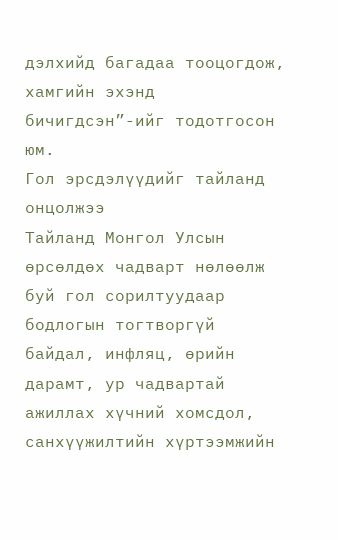дэлхийд багадаа тооцогдож, хамгийн эхэнд бичигдсэн”-ийг тодотгосон юм.
Гол эрсдэлүүдийг тайланд онцолжээ
Тайланд Монгол Улсын өрсөлдөх чадварт нөлөөлж буй гол сорилтуудаар бодлогын тогтворгүй байдал, инфляц, өрийн дарамт, ур чадвартай ажиллах хүчний хомсдол, санхүүжилтийн хүртээмжийн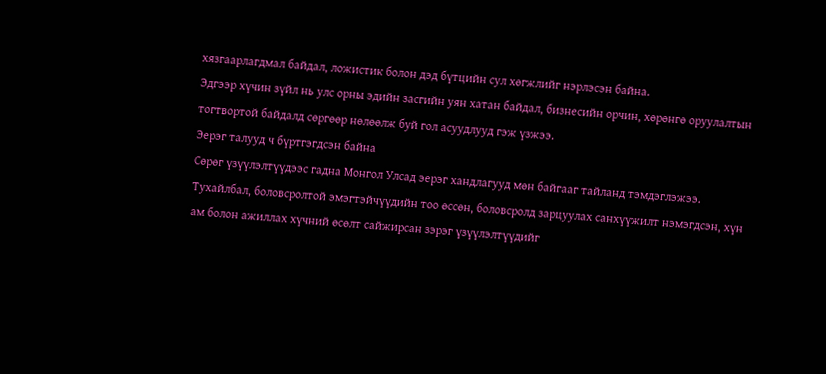хязгаарлагдмал байдал, ложистик болон дэд бүтцийн сул хөгжлийг нэрлэсэн байна.
Эдгээр хүчин зүйл нь улс орны эдийн засгийн уян хатан байдал, бизнесийн орчин, хөрөнгө оруулалтын тогтвортой байдалд сөргөөр нөлөөлж буй гол асуудлууд гэж үзжээ.
Эерэг талууд ч бүртгэгдсэн байна
Сөрөг үзүүлэлтүүдээс гадна Монгол Улсад эерэг хандлагууд мөн байгааг тайланд тэмдэглэжээ.
Тухайлбал, боловсролтой эмэгтэйчүүдийн тоо өссөн, боловсролд зарцуулах санхүүжилт нэмэгдсэн, хүн ам болон ажиллах хүчний өсөлт сайжирсан зэрэг үзүүлэлтүүдийг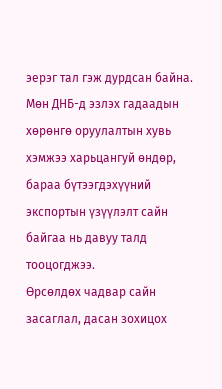эерэг тал гэж дурдсан байна.
Мөн ДНБ-д эзлэх гадаадын хөрөнгө оруулалтын хувь хэмжээ харьцангуй өндөр, бараа бүтээгдэхүүний экспортын үзүүлэлт сайн байгаа нь давуу талд тооцогджээ.
Өрсөлдөх чадвар сайн засаглал, дасан зохицох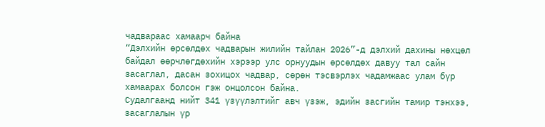чадвараас хамаарч байна
“Дэлхийн өрсөлдөх чадварын жилийн тайлан 2026”-д дэлхий дахины нөхцөл байдал өөрчлөгдөхийн хэрээр улс орнуудын өрсөлдөх давуу тал сайн засаглал, дасан зохицох чадвар, сөрөн тэсвэрлэх чадамжаас улам бүр хамаарах болсон гэж онцолсон байна.
Судалгаанд нийт 341 үзүүлэлтийг авч үзэж, эдийн засгийн тамир тэнхээ, засаглалын үр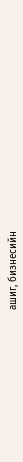ашиг, бизнесийн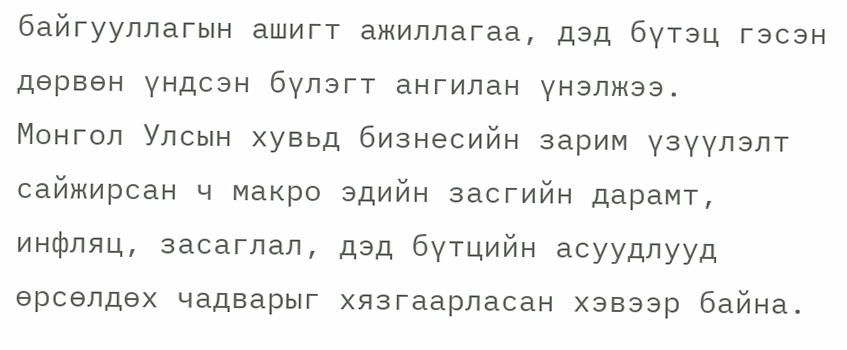байгууллагын ашигт ажиллагаа, дэд бүтэц гэсэн дөрвөн үндсэн бүлэгт ангилан үнэлжээ.
Монгол Улсын хувьд бизнесийн зарим үзүүлэлт сайжирсан ч макро эдийн засгийн дарамт, инфляц, засаглал, дэд бүтцийн асуудлууд өрсөлдөх чадварыг хязгаарласан хэвээр байна.